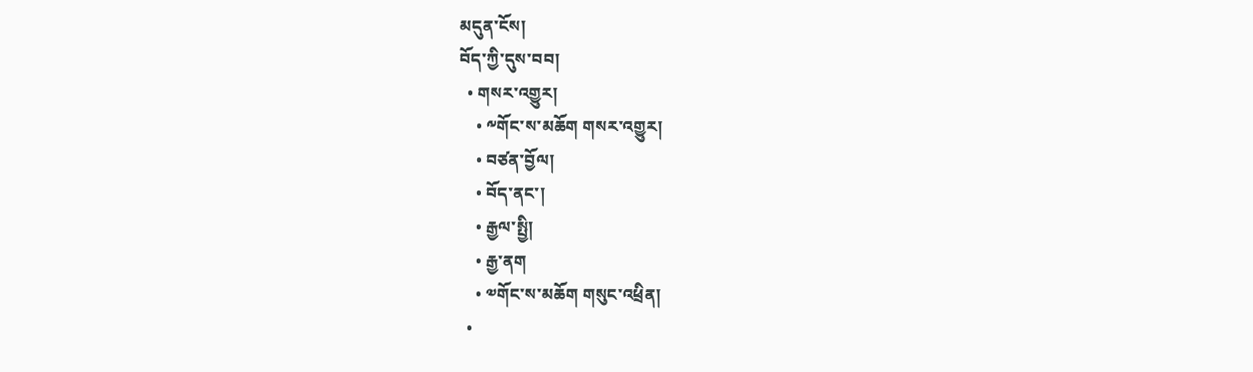མདུན་ངོས།
བོད་ཀྱི་དུས་བབ།
  • གསར་འགྱུར།
    • ༸གོང་ས་མཆོག གསར་འགྱུར།
    • བཙན་བྱོལ།
    • བོད་ནང་།
    • རྒྱལ་སྤྱི།
    • རྒྱ་ནག
    • ༧གོང་ས་མཆོག གསུང་འཕྲིན།
  •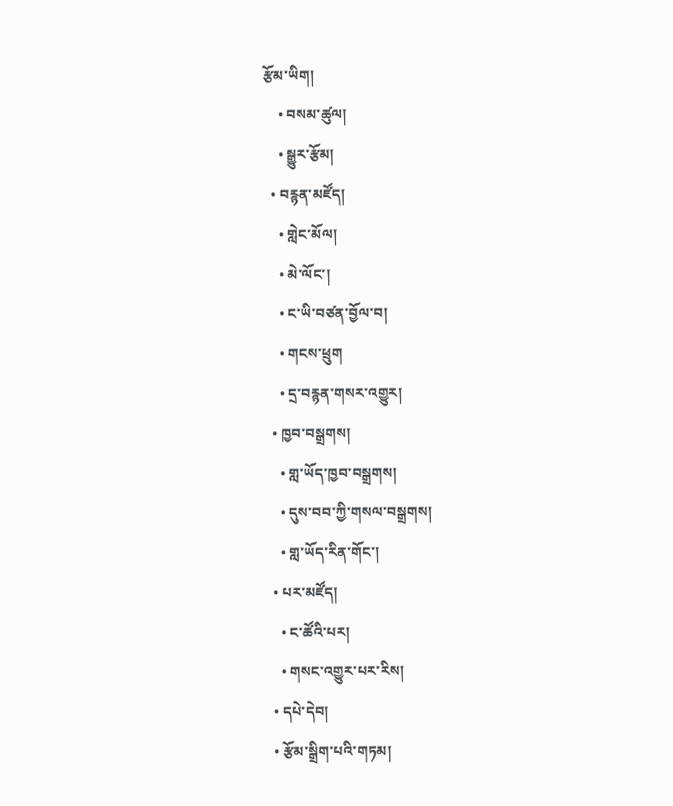རྩོམ་ཡིག།
    • བསམ་ཚུལ།
    • སྒྱུར་རྩོམ།
  • བརྙན་མཛོད།
    • གླེང་མོལ།
    • མེ་ལོང་།
    • ང་ཡི་བཙན་བྱོལ་བ།
    • གངས་ཕྲུག
    • དྲ་བརྙན་གསར་འགྱུར།
  • ཁྱབ་བསྒྲགས།
    • གླ་ཡོད་ཁྱབ་བསྒྲགས།
    • དུས་བབ་ཀྱི་གསལ་བསྒྲགས།
    • གླ་ཡོད་རིན་གོང་།
  • པར་མཛོད།
    • ང་ཚོའི་པར།
    • གསང་འགྱུར་པར་རིས།
  • དཔེ་དེབ།
  • རྩོམ་སྒྲིག་པའི་གཏམ།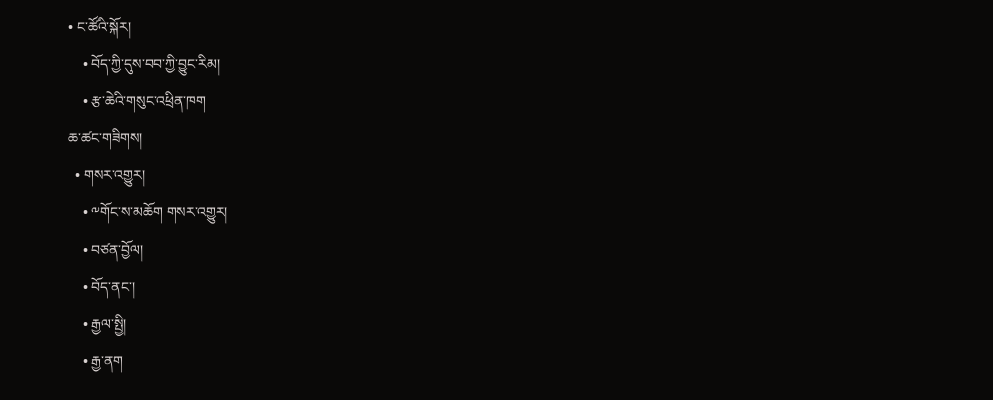• ང་ཚོའི་སྐོར།
    • བོད་ཀྱི་དུས་བབ་ཀྱི་བྱུང་རིམ།
    • རྩ་ཆེའི་གསུང་འཕྲིན་ཁག
ཆ་ཚང་གཟིགས།
  • གསར་འགྱུར།
    • ༸གོང་ས་མཆོག གསར་འགྱུར།
    • བཙན་བྱོལ།
    • བོད་ནང་།
    • རྒྱལ་སྤྱི།
    • རྒྱ་ནག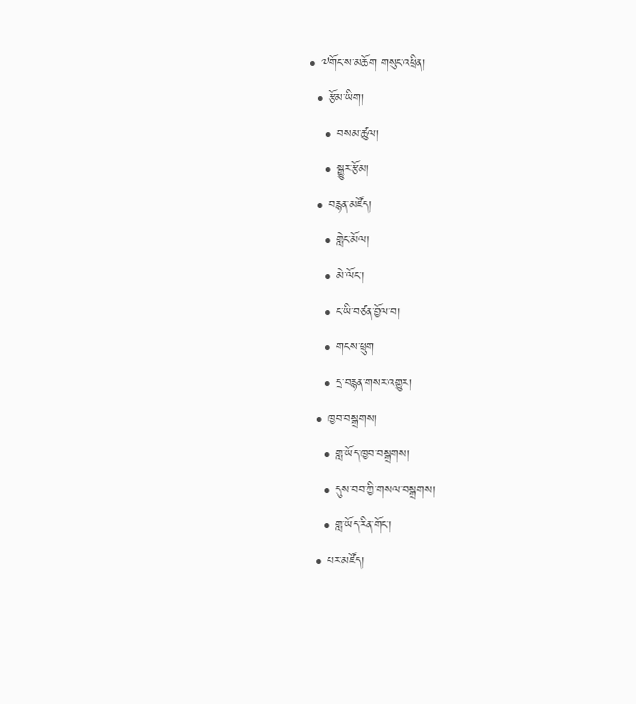• ༧གོང་ས་མཆོག གསུང་འཕྲིན།
  • རྩོམ་ཡིག།
    • བསམ་ཚུལ།
    • སྒྱུར་རྩོམ།
  • བརྙན་མཛོད།
    • གླེང་མོལ།
    • མེ་ལོང་།
    • ང་ཡི་བཙན་བྱོལ་བ།
    • གངས་ཕྲུག
    • དྲ་བརྙན་གསར་འགྱུར།
  • ཁྱབ་བསྒྲགས།
    • གླ་ཡོད་ཁྱབ་བསྒྲགས།
    • དུས་བབ་ཀྱི་གསལ་བསྒྲགས།
    • གླ་ཡོད་རིན་གོང་།
  • པར་མཛོད།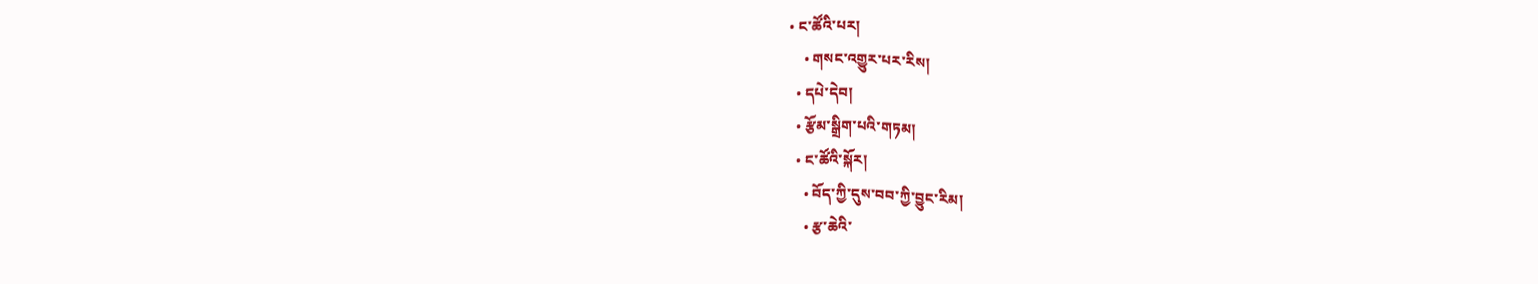• ང་ཚོའི་པར།
    • གསང་འགྱུར་པར་རིས།
  • དཔེ་དེབ།
  • རྩོམ་སྒྲིག་པའི་གཏམ།
  • ང་ཚོའི་སྐོར།
    • བོད་ཀྱི་དུས་བབ་ཀྱི་བྱུང་རིམ།
    • རྩ་ཆེའི་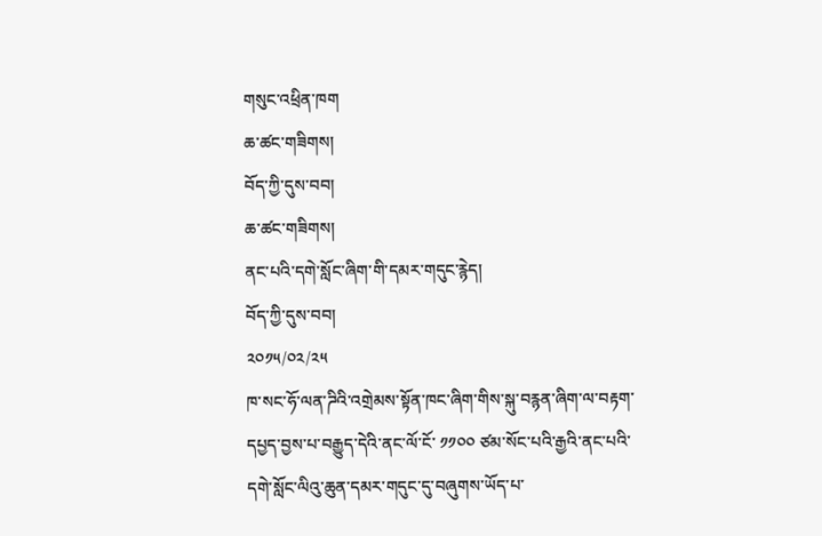གསུང་འཕྲིན་ཁག
ཆ་ཚང་གཟིགས།
བོད་ཀྱི་དུས་བབ།
ཆ་ཚང་གཟིགས།
ནང་པའི་དགེ་སློང་ཞིག་གི་དམར་གདུང་རྙེད།
བོད་ཀྱི་དུས་བབ།
༢༠༡༥/༠༢/༢༥
ཁ་སང་ཧོ་ལན་ཌིའི་འགྲེམས་སྟོན་ཁང་ཞིག་གིས་སྐུ་བརྙན་ཞིག་ལ་བརྟག་དཔྱད་བྱས་པ་བརྒྱུད་དེའི་ནང་ལོ་ངོ་ ༡༡༠༠ ཙམ་སོང་པའི་རྒྱའི་ནང་པའི་དགེ་སློང་ལིའུ་ཆུན་དམར་གདུང་དུ་བཞུགས་ཡོད་པ་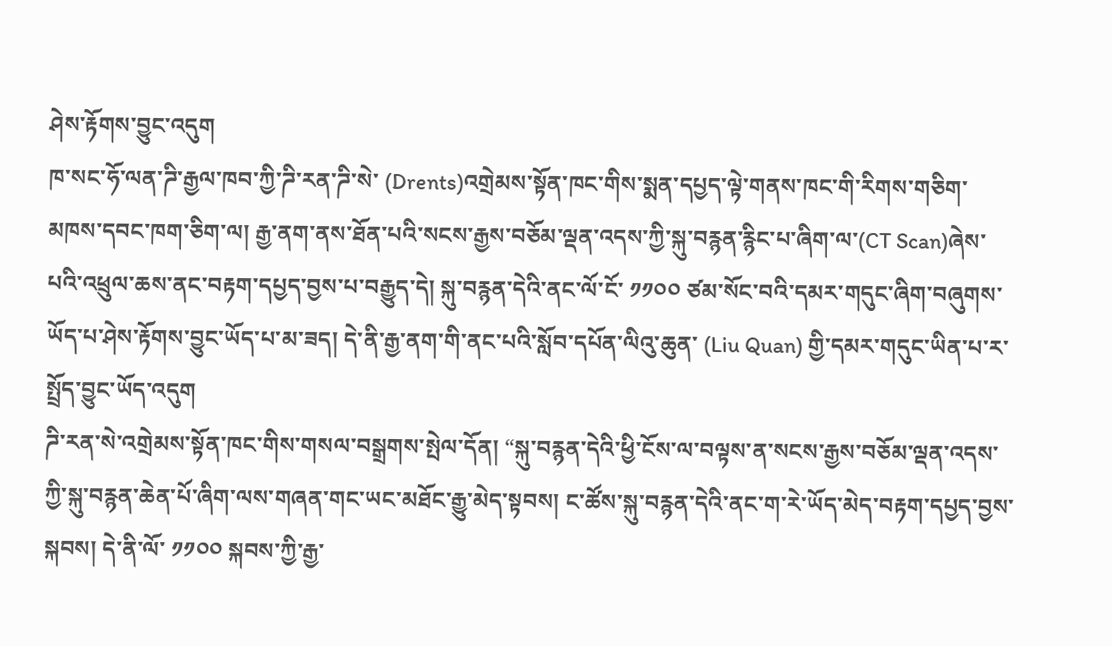ཤེས་རྟོགས་བྱུང་འདུག
ཁ་སང་ཧོ་ལན་ཌི་རྒྱལ་ཁབ་ཀྱི་ཌི་རན་ཌི་སེ་ (Drents)འགྲེམས་སྟོན་ཁང་གིས་སྨན་དཔྱད་ལྟེ་གནས་ཁང་གི་རིགས་གཅིག་མཁས་དབང་ཁག་ཅིག་ལ། རྒྱ་ནག་ནས་ཐོན་པའི་སངས་རྒྱས་བཅོམ་ལྡན་འདས་ཀྱི་སྐུ་བརྙན་རྙིང་པ་ཞིག་ལ་(CT Scan)ཞེས་པའི་འཕྲུལ་ཆས་ནང་བརྟག་དཔྱད་བྱས་པ་བརྒྱུད་དེ། སྐུ་བརྙན་དེའི་ནང་ལོ་ངོ་ ༡༡༠༠ ཙམ་སོང་བའི་དམར་གདུང་ཞིག་བཞུགས་ཡོད་པ་ཤེས་རྟོགས་བྱུང་ཡོད་པ་མ་ཟད། དེ་ནི་རྒྱ་ནག་གི་ནང་པའི་སློབ་དཔོན་ལིའུ་ཆུན་ (Liu Quan) གྱི་དམར་གདུང་ཡིན་པ་ར་སྤྲོད་བྱུང་ཡོད་འདུག
ཌི་རན་སེ་འགྲེམས་སྟོན་ཁང་གིས་གསལ་བསྒྲགས་སྤེལ་དོན། “སྐུ་བརྙན་དེའི་ཕྱི་ངོས་ལ་བལྟས་ན་སངས་རྒྱས་བཅོམ་ལྡན་འདས་ཀྱི་སྐུ་བརྙན་ཆེན་པོ་ཞིག་ལས་གཞན་གང་ཡང་མཐོང་རྒྱུ་མེད་སྟབས། ང་ཚོས་སྐུ་བརྙན་དེའི་ནང་ག་རེ་ཡོད་མེད་བརྟག་དཔྱད་བྱས་སྐབས། དེ་ནི་ལོ་ ༡༡༠༠ སྐབས་ཀྱི་རྒྱ་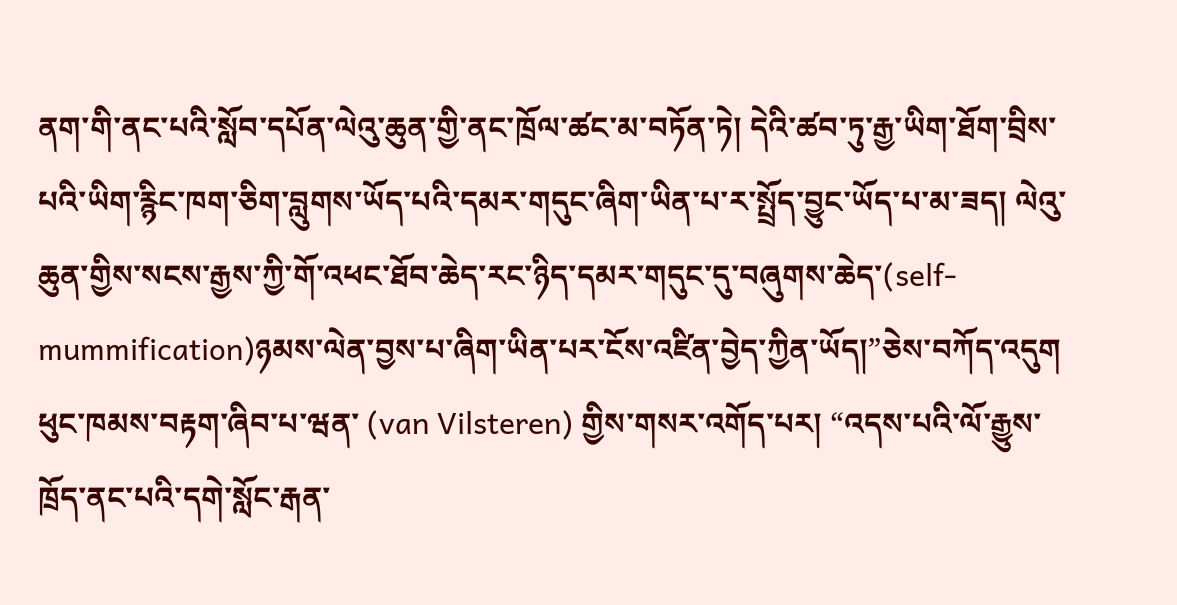ནག་གི་ནང་པའི་སློབ་དཔོན་ལེའུ་ཆུན་གྱི་ནང་ཁྲོལ་ཚང་མ་བཏོན་ཏེ། དེའི་ཚབ་ཏུ་རྒྱ་ཡིག་ཐོག་བྲིས་པའི་ཡིག་རྙིང་ཁག་ཅིག་བླུགས་ཡོད་པའི་དམར་གདུང་ཞིག་ཡིན་པ་ར་སྤྲོད་བྱུང་ཡོད་པ་མ་ཟད། ལེའུ་ཆུན་གྱིས་སངས་རྒྱས་ཀྱི་གོ་འཕང་ཐོབ་ཆེད་རང་ཉིད་དམར་གདུང་དུ་བཞུགས་ཆེད་(self-mummification)ཉམས་ལེན་བྱས་པ་ཞིག་ཡིན་པར་ངོས་འཛིན་བྱེད་ཀྱིན་ཡོད།”ཅེས་བཀོད་འདུག
ཕུང་ཁམས་བརྟག་ཞིབ་པ་ཝན་ (van Vilsteren) གྱིས་གསར་འགོད་པར། “འདས་པའི་ལོ་རྒྱུས་ཁྲོད་ནང་པའི་དགེ་སློང་རྒན་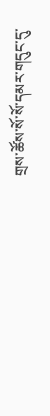གྲས་ཚོས་སོ་སོ་དམར་གདུང་དུ་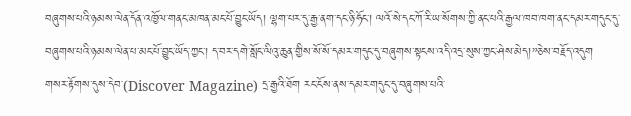བཞུགས་པའི་ཉམས་ལེན་དོན་འཁྱོལ་གནང་མཁན་མང་པོ་བྱུང་ཡོད། ལྷག་པར་དུ་རྒྱ་ནག་དང་ཉི་ཧོང་། ལའོ་སེ་དང་ཀོ་རི་ཡ་སོགས་ཀྱི་ནང་པའི་རྒྱལ་ཁབ་ཁག་ནང་དམར་གདུང་དུ་བཞུགས་པའི་ཉམས་ལེན་པ་མང་པོ་བྱུང་ཡོད་ཀྱང་། ད་བར་དགེ་སློང་ལིའུ་ཆུན་གྱིས་སོ་སོ་དམར་གདུང་དུ་བཞུགས་སྟངས་འདི་འདྲ་སུས་ཀྱང་ཤེས་མེད།”ཅེས་བརྗོད་འདུག
གསར་རྟོགས་དུས་དེབ་(Discover Magazine) དྲ་རྒྱའི་ཐོག རང་ངོས་ནས་དམར་གདུང་དུ་བཞུགས་པའི་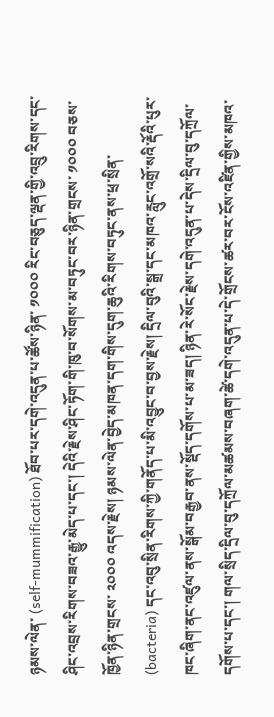ཉམས་ལེན་ (self-mummification) ཐོབ་པར་དགེ་འདུན་པ་ཚོས་ཉིན་ ༡༠༠༠ རིང་བཅུད་ལྡན་གྱི་འབྲུ་རིགས་དང་ཤིང་འབྲས་རིགས་བཟའ་རྒྱུ་མེད་པ་དང་། དེའི་རྗེས་ཤིང་ཏོག་གི་ཁུ་བ་སོགས་མ་བཏུང་བར་ཉིན་གྲངས་ ༡༠༠༠ བཅས་ཁྱོན་ཉིན་གྲངས་ ༢༠༠༠ འདས་རྗེས། ཉམས་ལེན་བྱེད་མཁན་དག་གིས་དུག་ཆུའི་རིགས་བཏུང་ནས་ཕྲ་སྲིན་ (bacteria) དང་འབུ་སྲིན་རིགས་ཀྱི་གནོད་པ་མི་འབྱུང་བ་བྱས་རྗེས། དྲིལ་བུའི་སྒྲ་དང་མཁའ་རླུང་འགྲོ་སའི་རྡོའི་པུར་ཁང་ཞིག་ནང་འཛུལ་ནས་སྒོམ་བརྒྱབ་ནས་སྡོད་དགོས་པ་མ་ཟད། ཉིན་རེ་སོང་རྗེས་དགེ་འདུན་པ་དེས་དྲིལ་བུ་དཀྲོལ་དགོས་པ་དང་། གལ་སྲིད་དྲིལ་བུ་དཀྲོལ་མཚམས་བཞག་ཚེ་དགེ་འདུན་པ་དེ་གྲོངས་ཚར་བར་ངོས་འཛིན་གྱིས་མཁའ་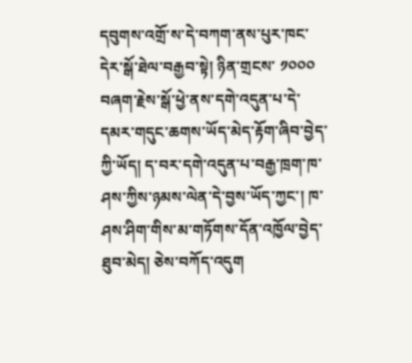དབུགས་འགྲོ་ས་དེ་བཀག་ནས་པུར་ཁང་དེར་སྒོ་ཐེལ་བརྒྱབ་སྟེ། ཉིན་གྲངས་ ༡༠༠༠ བཞག་རྗེས་སྒོ་ཕྱེ་ནས་དགེ་འདུན་པ་དེ་དམར་གདུང་ཆགས་ཡོད་མེད་རྟོག་ཞིབ་བྱེད་ཀྱི་ཡོད། ད་བར་དགེ་འདུན་པ་བརྒྱ་ཁྲག་ཁ་ཤས་ཀྱིས་ཉམས་ལེན་དེ་བྱས་ཡོད་ཀྱང་། ཁ་ཤས་ཤིག་གིས་མ་གཏོགས་དོན་འཁྱོལ་བྱེད་ཐུབ་མེད། ཅེས་བཀོད་འདུག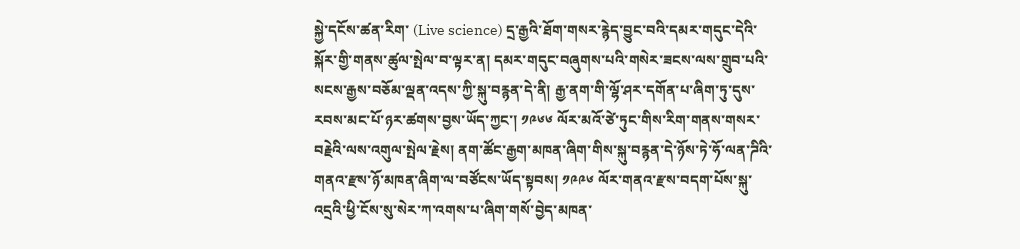སྐྱེ་དངོས་ཚན་རིག་ (Live science) དྲ་རྒྱའི་ཐོག་གསར་རྙེད་བྱུང་བའི་དམར་གདུང་དེའི་སྐོར་གྱི་གནས་ཚུལ་སྤེལ་བ་ལྟར་ན། དམར་གདུང་བཞུགས་པའི་གསེར་ཟངས་ལས་གྲུབ་པའི་སངས་རྒྱས་བཅོམ་ལྡན་འདས་ཀྱི་སྐུ་བརྙན་དེ་ནི། རྒྱ་ནག་གི་ལྷོ་ཤར་དགོན་པ་ཞིག་ཏུ་དུས་རབས་མང་པོ་ཉར་ཚགས་བྱས་ཡོད་ཀྱང་། ༡༩༦༦ ལོར་མའོ་ཙེ་ཏུང་གིས་རིག་གནས་གསར་བརྗེའི་ལས་འགུལ་སྤེལ་རྗེས། ནག་ཚོང་རྒྱག་མཁན་ཞིག་གིས་སྐུ་བརྙན་དེ་ཉོས་ཏེ་ཧོ་ལན་ཌིའི་གནའ་རྫས་ཉོ་མཁན་ཞིག་ལ་བཙོངས་ཡོད་སྟབས། ༡༩༩༦ ལོར་གནའ་རྫས་བདག་པོས་སྐུ་འདྲའི་ཕྱི་ངོས་སུ་སེར་ཀ་འགས་པ་ཞིག་གསོ་བྱེད་མཁན་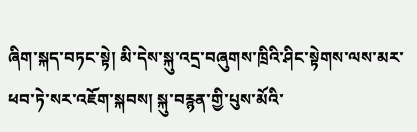ཞིག་སྐད་བཏང་སྟེ། མི་དེས་སྐུ་འདྲ་བཞུགས་ཁྲིའི་ཤིང་སྟེགས་ལས་མར་ཕབ་ཏེ་སར་འཇོག་སྐབས། སྐུ་བརྙན་གྱི་པུས་མོའི་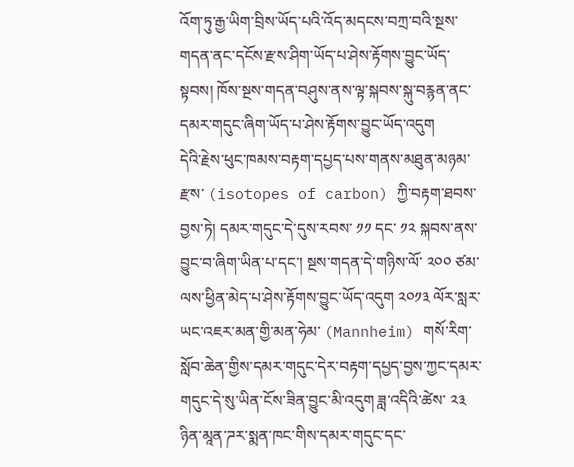འོག་ཏུ་རྒྱ་ཡིག་བྲིས་ཡོད་པའི་འོད་མདངས་བཀྲ་བའི་སྔས་གདན་ནང་དངོས་རྫས་ཤིག་ཡོད་པ་ཤེས་རྟོགས་བྱུང་ཡོད་སྟབས། ཁོས་སྔས་གདན་བཤུས་ནས་ལྟ་སྐབས་སྐུ་བརྙན་ནང་དམར་གདུང་ཞིག་ཡོད་པ་ཤེས་རྟོགས་བྱུང་ཡོད་འདུག
དེའི་རྗེས་ཕུང་ཁམས་བརྟག་དཔྱད་པས་གནས་མཐུན་མཉམ་རྫས་ (isotopes of carbon) ཀྱི་བརྟག་ཐབས་བྱས་ཏེ། དམར་གདུང་དེ་དུས་རབས་ ༡༡ དང་ ༡༢ སྐབས་ནས་བྱུང་བ་ཞིག་ཡིན་པ་དང་། སྔས་གདན་དེ་གཉིས་ལོ་ ༢༠༠ ཙམ་ལས་ཕྱིན་མེད་པ་ཤེས་རྟོགས་བྱུང་ཡོད་འདུག ༢༠༡༣ ལོར་སླར་ཡང་འཇར་མན་གྱི་མན་ཧེམ་ (Mannheim) གསོ་རིག་སློབ་ཆེན་གྱིས་དམར་གདུང་དེར་བརྟག་དཔྱད་བྱས་ཀྱང་དམར་གདུང་དེ་སུ་ཡིན་ངོས་ཟིན་བྱུང་མི་འདུག ཟླ་འདིའི་ཚེས་ ༢༣ ཉིན་མཱན་ཌར་སྨན་ཁང་གིས་དམར་གདུང་དང་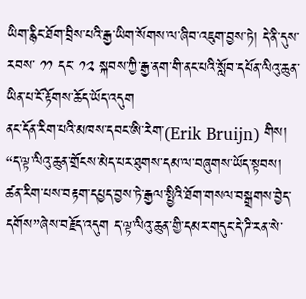ཡིག་རྙིང་ཐོག་བྲིས་པའི་རྒྱ་ཡིག་སོགས་ལ་ཞིབ་འཇུག་བྱས་ཏེ། དེ་ནི་དུས་རབས་ ༡༡ དང་ ༡༢ སྐབས་ཀྱི་རྒྱ་ནག་གི་ནང་པའི་སློབ་དཔོན་ལིའུ་ཆུན་ཡིན་པ་ངོ་རྟོགས་ཆོད་ཡོད་འདུག
ནང་དོན་རིག་པའི་མཁས་དབང་ཨི་རེག་(Erik Bruijn) གིས། “ད་ལྟ་ལིའུ་ཆུན་གྲོངས་མེད་པར་ཐུགས་དམ་ལ་བཞུགས་ཡོད་སྟབས། ཚན་རིག་པས་བརྟག་དཔྱད་བྱས་ཏེ་རྒྱལ་སྤྱིའི་ཐོག་གསལ་བསྒྲགས་བྱེད་དགོས”ཞེས་བརྗོད་འདུག ད་ལྟ་ལིའུ་ཆུན་གྱི་དམར་གདུང་དེ་ཌི་རན་སེ་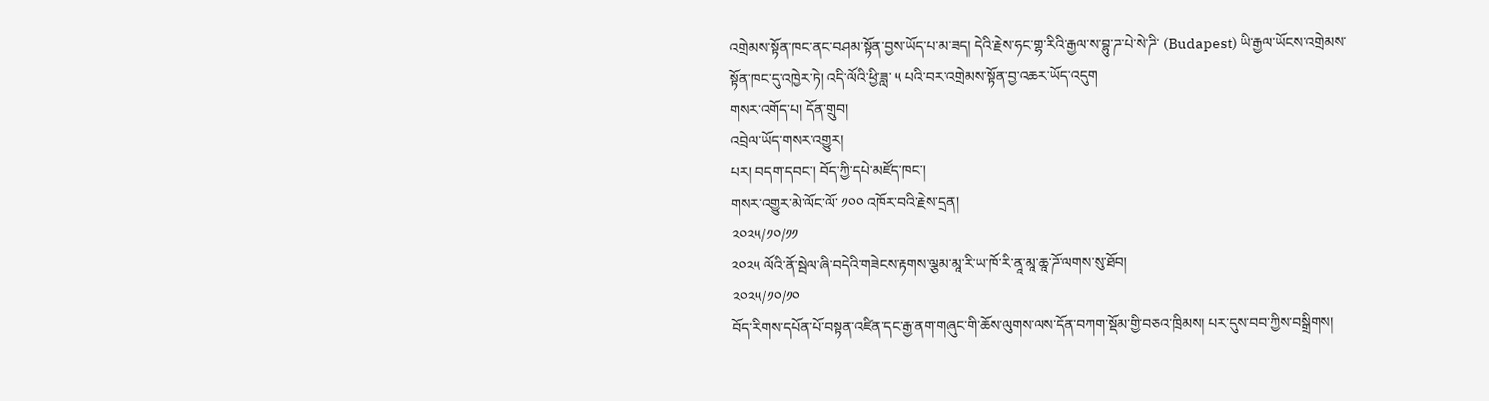འགྲེམས་སྟོན་ཁང་ནང་བཤམ་སྟོན་བྱས་ཡོད་པ་མ་ཟད། དེའི་རྗེས་ཧང་གྷ་རིའི་རྒྱལ་ས་བྷུ་ཌ་པེ་སེ་ཌི་ (Budapest) ཡི་རྒྱལ་ཡོངས་འགྲེམས་སྟོན་ཁང་དུ་འཁྱེར་ཏེ། འདི་ལོའི་ཕྱི་ཟླ་ ༥ པའི་བར་འགྲེམས་སྟོན་བྱ་འཆར་ཡོད་འདུག
གསར་འགོད་པ། དོན་གྲུབ།
འབྲེལ་ཡོད་གསར་འགྱུར།
པར། བདག་དབང་། བོད་ཀྱི་དཔེ་མཛོད་ཁང་།
གསར་འགྱུར་མེ་ལོང་ལོ་ ༡༠༠ འཁོར་བའི་རྗེས་དྲན།
༢༠༢༥/༡༠/༡༡
༢༠༢༥ ལོའི་ནོ་སྦེལ་ཞི་བདེའི་གཟེངས་རྟགས་ལྕམ་མཱ་རི་ཡ་ཁོ་རི་ནཱ་མཱ་ཆཱ་ཌོ་ལགས་སུ་ཐོབ།
༢༠༢༥/༡༠/༡༠
བོད་རིགས་དཔོན་པོ་བསྟན་འཛིན་དང་རྒྱ་ནག་གཞུང་གི་ཆོས་ལུགས་ལས་དོན་བཀག་སྡོམ་གྱི་བཅའ་ཁྲིམས། པར་དུས་བབ་ཀྱིས་བསྒྲིགས།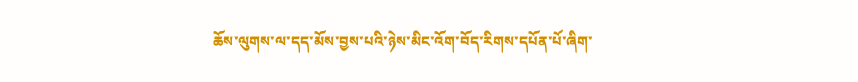ཆོས་ལུགས་ལ་དད་མོས་བྱས་པའི་ཉེས་མིང་འོག་བོད་རིགས་དཔོན་པོ་ཞིག་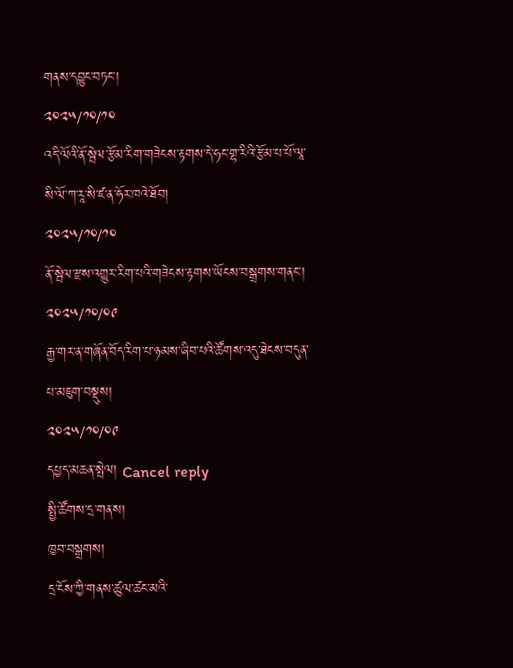གནས་དབྱུང་བཏང་།
༢༠༢༥/༡༠/༡༠
འདི་ལོའི་ནོ་སྦེལ་རྩོམ་རིག་གཟེངས་རྟགས་དེ་ཧང་གྷ་རིའི་རྩོམ་པ་པོ་ལཱ་སི་ལོ་ཀ་རཱ་སི་ཛ་ན་ཧོར་ཁའེ་ཐོབ།
༢༠༢༥/༡༠/༡༠
ནོ་སྦེལ་རྫས་འགྱུར་རིག་པའི་གཟེངས་རྟགས་ཡོངས་བསྒྲགས་གནང་།
༢༠༢༥/༡༠/༠༩
རྒྱ་གར་ན་གཞོན་བོད་རིག་པ་ཉམས་ཞིབ་པའི་ཚོགས་འདུ་ཐེངས་བདུན་པ་མཇུག་བསྡུས།
༢༠༢༥/༡༠/༠༩
དཔྱད་མཆན་སྤེལ། Cancel reply
སྤྱི་ཚོགས་དྲ་གནས།
ཁྱབ་བསྒྲགས།
དྲ་ངོས་ཀྱི་གནས་ཚུལ་ཚང་མའི་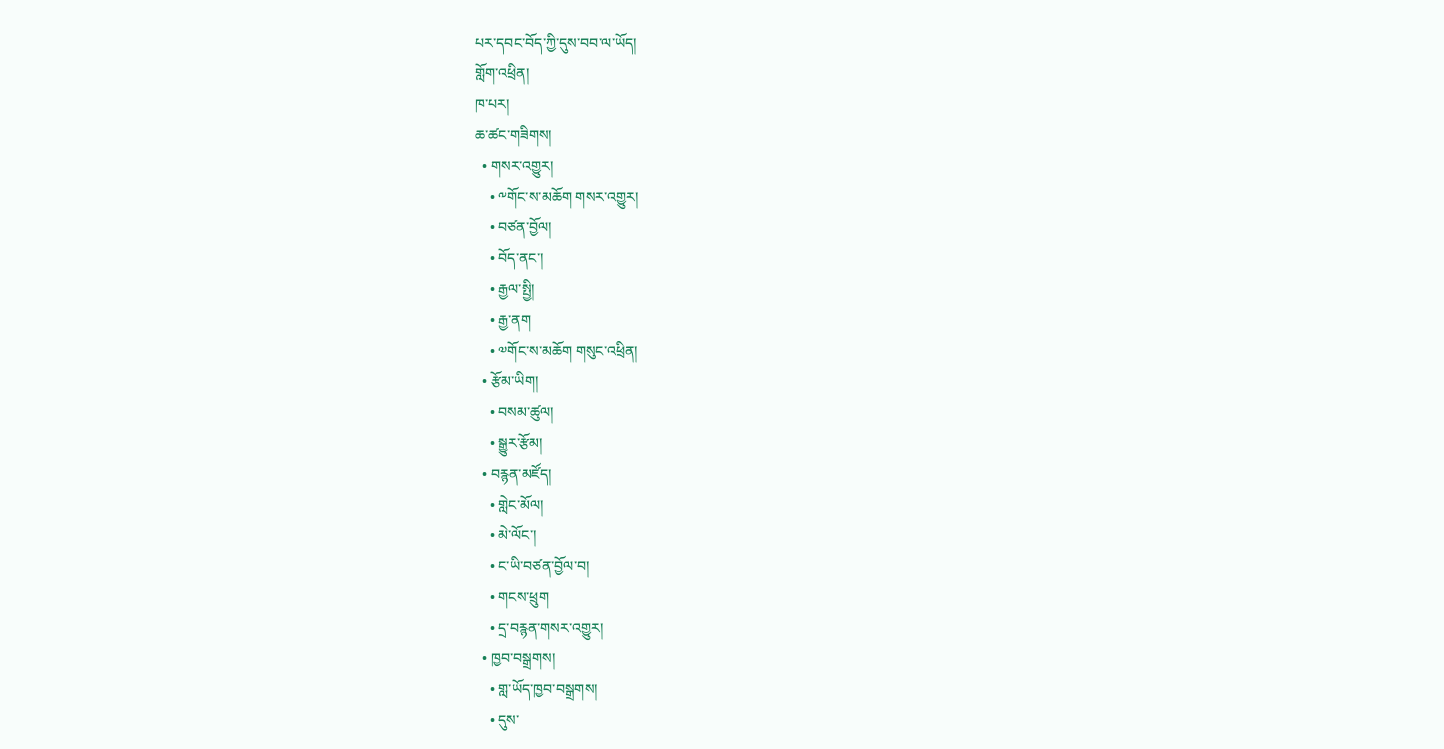པར་དབང་བོད་ཀྱི་དུས་བབ་ལ་ཡོད།
གློག་འཕྲིན།
ཁ་པར།
ཆ་ཚང་གཟིགས།
  • གསར་འགྱུར།
    • ༸གོང་ས་མཆོག གསར་འགྱུར།
    • བཙན་བྱོལ།
    • བོད་ནང་།
    • རྒྱལ་སྤྱི།
    • རྒྱ་ནག
    • ༧གོང་ས་མཆོག གསུང་འཕྲིན།
  • རྩོམ་ཡིག།
    • བསམ་ཚུལ།
    • སྒྱུར་རྩོམ།
  • བརྙན་མཛོད།
    • གླེང་མོལ།
    • མེ་ལོང་།
    • ང་ཡི་བཙན་བྱོལ་བ།
    • གངས་ཕྲུག
    • དྲ་བརྙན་གསར་འགྱུར།
  • ཁྱབ་བསྒྲགས།
    • གླ་ཡོད་ཁྱབ་བསྒྲགས།
    • དུས་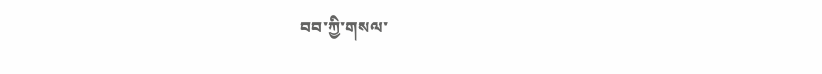བབ་ཀྱི་གསལ་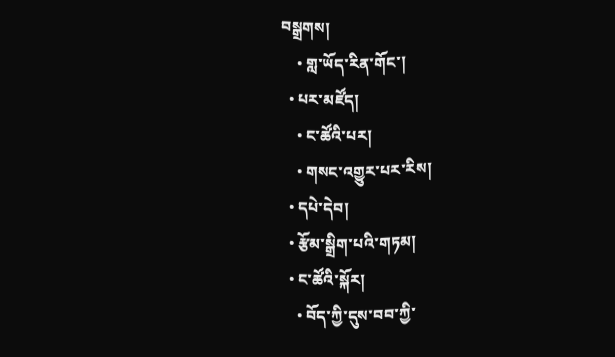བསྒྲགས།
    • གླ་ཡོད་རིན་གོང་།
  • པར་མཛོད།
    • ང་ཚོའི་པར།
    • གསང་འགྱུར་པར་རིས།
  • དཔེ་དེབ།
  • རྩོམ་སྒྲིག་པའི་གཏམ།
  • ང་ཚོའི་སྐོར།
    • བོད་ཀྱི་དུས་བབ་ཀྱི་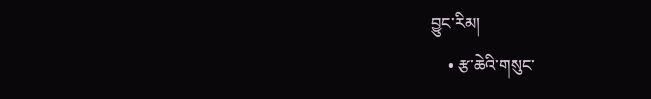བྱུང་རིམ།
    • རྩ་ཆེའི་གསུང་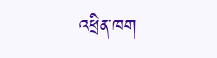འཕྲིན་ཁག